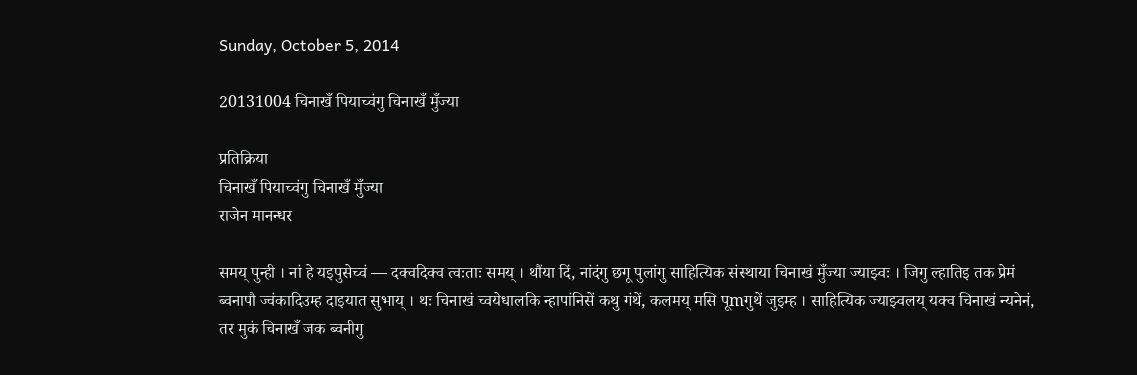Sunday, October 5, 2014

20131004 चिनाखँ पियाच्वंगु चिनाखँ मुँज्या

प्रतिक्रिया
चिनाखँ पियाच्वंगु चिनाखँ मुँज्या
राजेन मानन्धर

समय् पुन्ही । नां हे यइपुसेच्वं — दक्वदिक्व त्वःताः समय् । थौंया दिं, नांदंगु छगू पुलांगु साहित्यिक संस्थाया चिनाखं मुँज्या ज्याझ्वः । जिगु ल्हातिइ तक प्रेमं ब्वनापौ ज्वंकादिउम्ह दाइयात सुभाय् । थः चिनाखं च्वयेधालकि न्हापांनिसें कथु गंथें, कलमय् मसि पूmगुथें जुइम्ह । साहित्यिक ज्याझ्वलय् यक्व चिनाखं न्यनेनं, तर मुकं चिनाखँ जक ब्वनीगु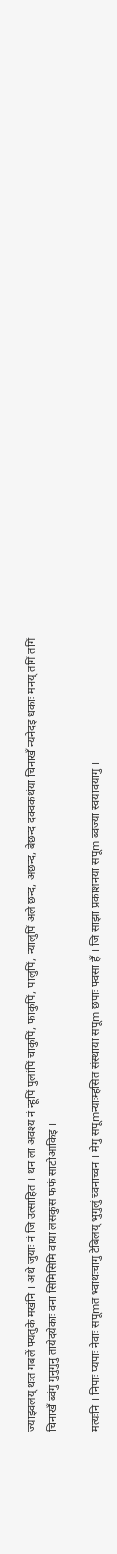ज्याझ्वलय् थःत गबलें फ्यतुके मखंनि । अथे जुयाः नं जि उत्साहित । थन ला अवश्य नं न्हूपिं पुलांपिं चाकुपिं, फाकुपिं, पालुपिं, न्यालुपिं अले छन्द, अछन्द, बेछन्द दक्वकथंया चिनाखँ न्यनेदइ धकाः मनय् तगिं तगिं चिनाखँ ब्वंगु गुनुगुनु तायेदयेकाः वना सिमिसिमि वाया लसकुस फफं साटोआकिइ ।

मत्यःनि । निपाः प्यपाः नेवाः सपूmत भ्वाथःचागु टेबिलय् भुगुलुं च्वनाच्वन । मेगु सपूmन्याःम्हसित संस्थाया सपूm छपाः फ्वसा हँ । जि साझा प्रकाशनया सपूm ब्वज्या स्वयावयागु ।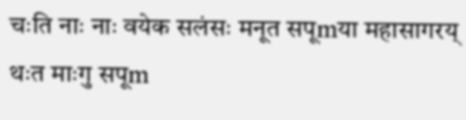चःति नाः नाः वयेक सलंसः मनूत सपूmया महासागरय् थःत माःगु सपूm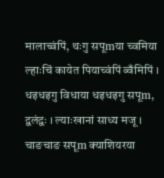मालाच्वंपिं, थःगु सपूmया च्वमिया ल्हाःचिं कायेत पियाच्वंपिं ब्वँमिपिं । धइधइगु विधाया धइधइगु सपूm, द्वलंद्वः । ल्याःखानां साध्य मजू । चाङचाङ सपूm क्याशियरया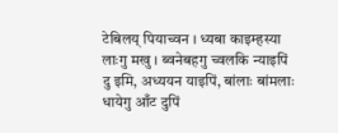टेबिलय् पियाच्वन । ध्यबा काइम्हस्या लाःगु मखु । ब्वनेबहगु च्वलकि न्याइपिं दु इमि, अध्ययन याइपिं, बांलाः बांमलाः धायेगु आँट दुपिं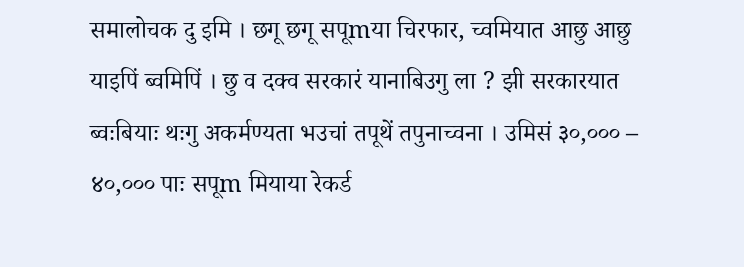समालोचक दु इमि । छगू छगू सपूmया चिरफार, च्वमियात आछु आछु याइपिं ब्वमिपिं । छु व दक्व सरकारं यानाबिउगु ला ? झी सरकारयात ब्वःबियाः थःगु अकर्मण्यता भउचां तपूथें तपुनाच्वना । उमिसं ३०,००० – ४०,००० पाः सपूm मियाया रेकर्ड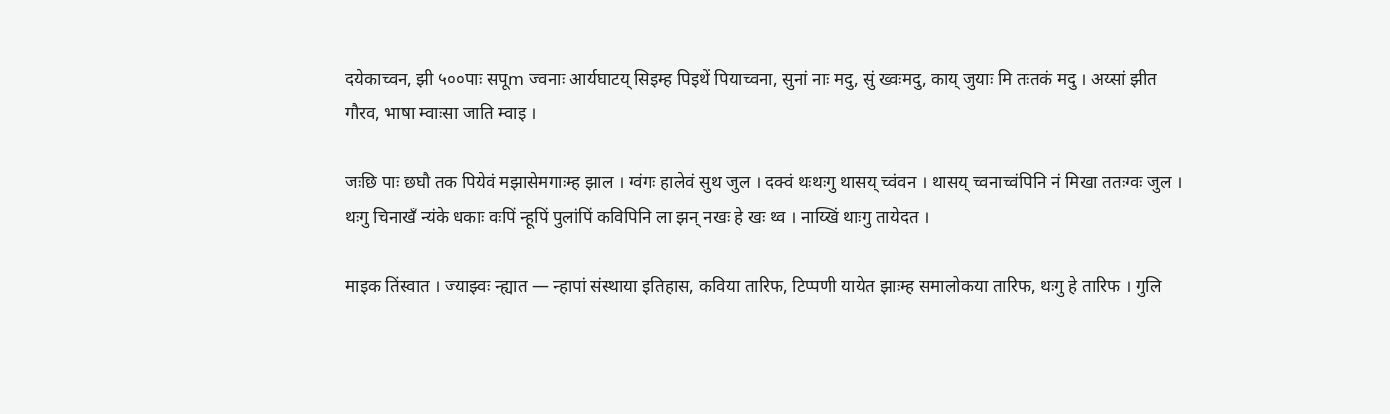दयेकाच्वन, झी ५००पाः सपूm ज्वनाः आर्यघाटय् सिइम्ह पिइथें पियाच्वना, सुनां नाः मदु, सुं ख्वःमदु, काय् जुयाः मि तःतकं मदु । अय्सां झीत गौरव, भाषा म्वाःसा जाति म्वाइ ।

जःछि पाः छघौ तक पियेवं मझासेमगाःम्ह झाल । ग्वंगः हालेवं सुथ जुल । दक्वं थःथःगु थासय् च्वंवन । थासय् च्वनाच्वंपिनि नं मिखा ततःग्वः जुल । थःगु चिनाखँ न्यंके धकाः वःपिं न्हूपिं पुलांपिं कविपिनि ला झन् नखः हे खः थ्व । नाय्खिं थाःगु तायेदत ।

माइक तिंस्वात । ज्याझ्वः न्ह्यात — न्हापां संस्थाया इतिहास, कविया तारिफ, टिप्पणी यायेत झाःम्ह समालोकया तारिफ, थःगु हे तारिफ । गुलि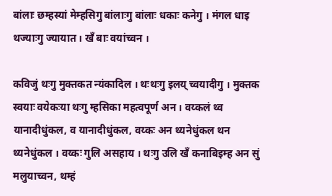बांलाः छम्हस्यां मेम्हसिगु बांलाःगु बांलाः धकाः कनेगु । मंगल धाइ थज्याःगु ज्यायात । खँ बाः वयांच्वन ।

कविजुं थःगु मुक्तकत न्यंकादिल । थःथःगु इलय् च्वयादीगु । मुक्तक स्वयाः वयेकःया थःगु म्हसिका महत्वपूर्ण अन । वय्कलं थ्व यानादीधुंकल, व यानादीधुंकल, वय्कः अन थ्यनेधुंकल थन थ्यनेधुंकल । वय्कः गुलि असहाय । थःगु उलि खँ कनाबिइम्ह अन सुं मलुयाच्वन, थम्हं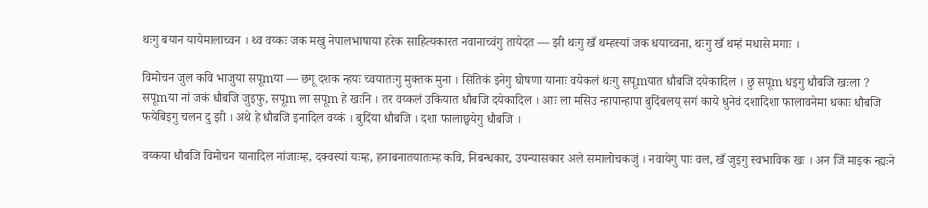थःगु बयान यायेमालाच्वन । थ्व वय्कः जक मखु नेपालभाषाया हरेक साहित्यकारत नवानाच्वंगु तायेदत — झी थःगु खँ थम्हस्यां जक धयाच्वना, थःगु खँ थम्हं मधासे मगाः ।

विमोचन जुल कवि भाजुया सपूmया — छगू दशक न्हयः च्वयातःगु मुक्तक मुना । सितिकं इनेगु घोषणा यानाः वयेकलं थःगु सपूmयात धौबजि दयेकादिल । छु सपूm धइगु धौबजि खःला ? सपूmया नां जकं धौबजि जुइफु, सपूm ला सपूm हे खःनि । तर वय्कलं उकियात धौबजि दयेकादिल । आः ला मसिउ न्हापान्हापा बुदिंबलय् सगं काये धुनेवं दशादिशा फालावनेमा धकाः धौबजि फयेबिइगु चलन दु झी । अथे हे धौबजि इनादिल वय्कं । बुदिंया धौबजि । दशा फालाछ्वयेगु धौबजि ।

वय्कया धौबजि विमोचन यानादिल नांजाःम्ह, दक्वस्यां यःम्ह, हनाबनातयातःम्ह कवि, निबन्धकार, उपन्यासकार अले समालोचकजुं । नवायेगु पाः वल, खँ जुइगु स्वभाविक खः । अन जिं माइक न्ह्यःने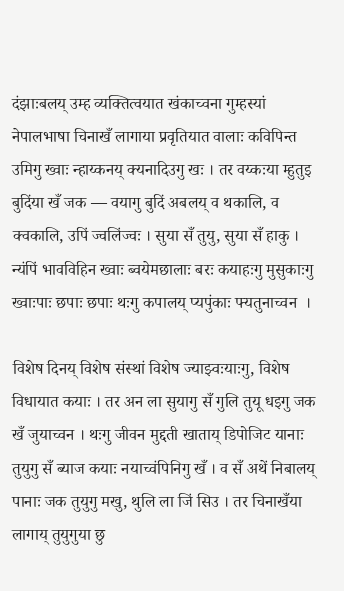दंझाःबलय् उम्ह व्यक्तित्वयात खंकाच्वना गुम्हस्यां नेपालभाषा चिनाखँ लागाया प्रवृतियात वालाः कविपिन्त उमिगु ख्वाः न्हाय्कनय् क्यनादिउगु खः । तर वय्कःया म्हुतुइ बुदिंया खँ जक — वयागु बुदिं अबलय् व थकालि, व क्वकालि, उपिं ज्वलिंज्वः । सुया सँ तुयु, सुया सँ हाकु । न्यंपिं भावविहिन ख्वाः ब्वयेमछालाः बरः कयाहःगु मुसुकाःगु ख्वाःपाः छपाः छपाः थःगु कपालय् प्यपुंकाः फ्यतुनाच्वन  ।

विशेष दिनय् विशेष संस्थां विशेष ज्याझ्वःयाःगु, विशेष विधायात कयाः । तर अन ला सुयागु सँ गुलि तुयू धइगु जक खँ जुयाच्वन । थःगु जीवन मुद्दती खाताय् डिपोजिट यानाः तुयुगु सँ ब्याज कयाः नयाच्वंपिनिगु खँ । व सँ अथें निबालय् पानाः जक तुयुगु मखु, थुलि ला जिं सिउ । तर चिनाखँया लागाय् तुयुगुया छु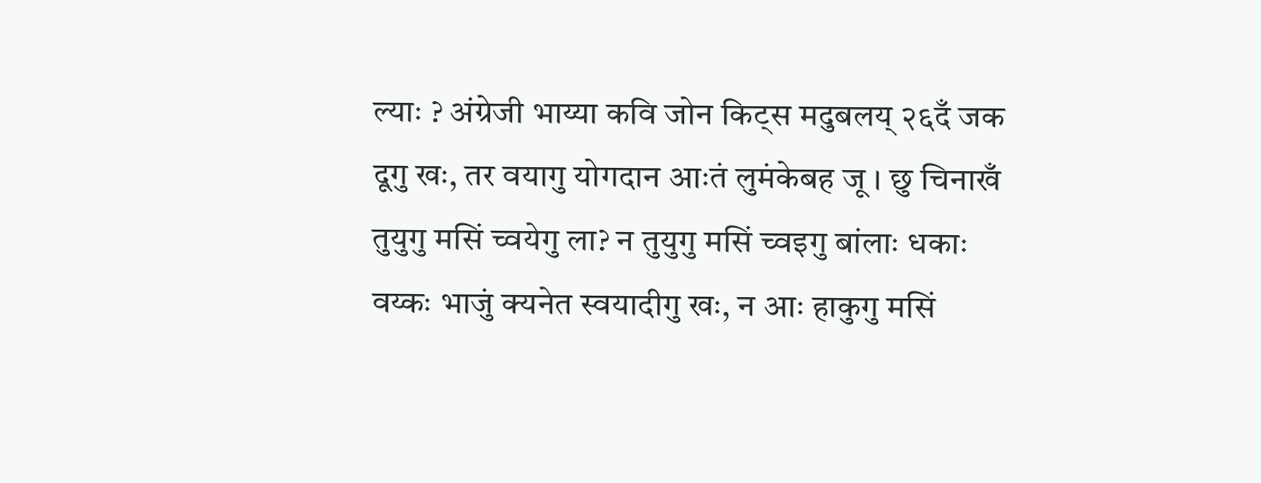ल्याः ? अंग्रेजी भाय्या कवि जोन किट्स मदुबलय् २६दँ जक दूगु खः, तर वयागु योगदान आःतं लुमंकेबह जू । छु चिनाखँ तुयुगु मसिं च्वयेगु ला? न तुयुगु मसिं च्वइगु बांलाः धकाः वय्कः भाजुं क्यनेत स्वयादीगु खः, न आः हाकुगु मसिं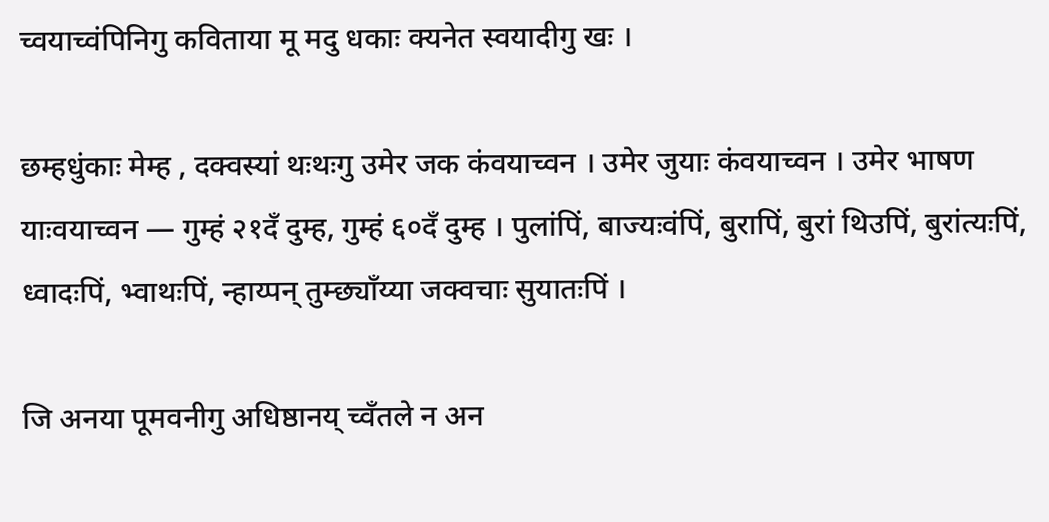च्वयाच्वंपिनिगु कविताया मू मदु धकाः क्यनेत स्वयादीगु खः ।

छम्हधुंकाः मेम्ह , दक्वस्यां थःथःगु उमेर जक कंवयाच्वन । उमेर जुयाः कंवयाच्वन । उमेर भाषण याःवयाच्वन — गुम्हं २१दँ दुम्ह, गुम्हं ६०दँ दुम्ह । पुलांपिं, बाज्यःवंपिं, बुरापिं, बुरां थिउपिं, बुरांत्यःपिं, ध्वादःपिं, भ्वाथःपिं, न्हाय्पन् तुम्छ्याँय्या जक्वचाः सुयातःपिं ।

जि अनया पूमवनीगु अधिष्ठानय् च्वँतले न अन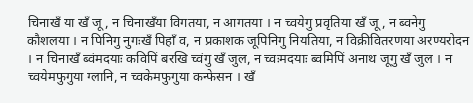चिनाखँ या खँ जू, न चिनाखँया विगतया, न आगतया । न च्वयेगु प्रवृतिया खँ जू, न ब्वनेगु कौशलया । न पिनिगु नुगःखँ पिहाँ व, न प्रकाशक जूपिनिगु नियतिया, न विक्रीवितरणया अरण्यरोदन । न चिनाखँ ब्वंमदयाः कविपिं बरखि च्वंगु खँ जुल, न च्वःमदयाः ब्वमिपिं अनाथ जूगु खँ जुल । न च्वयेमफुगुया ग्लानि, न च्वकेमफुगुया कन्फेसन । खँ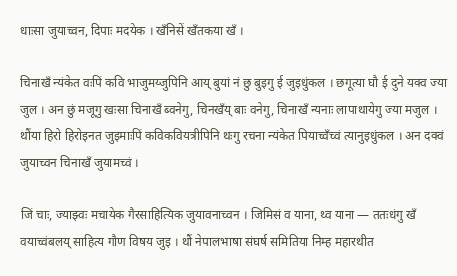धाःसा जुयाच्वन, दिपाः मदयेक । खँनिसें खँतकया खँ ।

चिनाखँ न्यंकेत वःपिं कवि भाजुमय्जुपिनि आय् बुयां नं छु बुइगु ई जुइधुंकल । छगूत्या घौ ई दुने यक्व ज्या जुल । अन छुं मजूगु खःसा चिनाखँ ब्वनेगु, चिनखँय् बाः वनेगु, चिनाखँ न्यनाः लापाथायेगु ज्या मजुल । थौंया हिरो हिरोइनत जुइमाःपिं कविकवियत्रीपिनि थःगु रचना न्यंकेत पियाच्वँच्वं त्यानुइधुंकल । अन दक्वं जुयाच्वन चिनाखँ जुयामच्वं ।

जिं चाः, ज्याझ्वः मचायेक गैरसाहित्यिक जुयावनाच्वन । जिमिसं व याना, थ्व याना — ततःधंगु खँ वयाच्वंबलय् साहित्य गौण विषय जुइ । थौं नेपालभाषा संघर्ष समितिया निम्ह महारथीत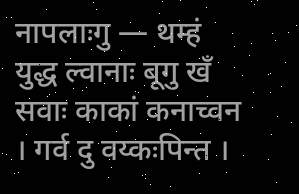नापलाःगु — थम्हं युद्ध ल्वानाः बूगु खँ सवाः काकां कनाच्वन । गर्व दु वय्कःपिन्त ।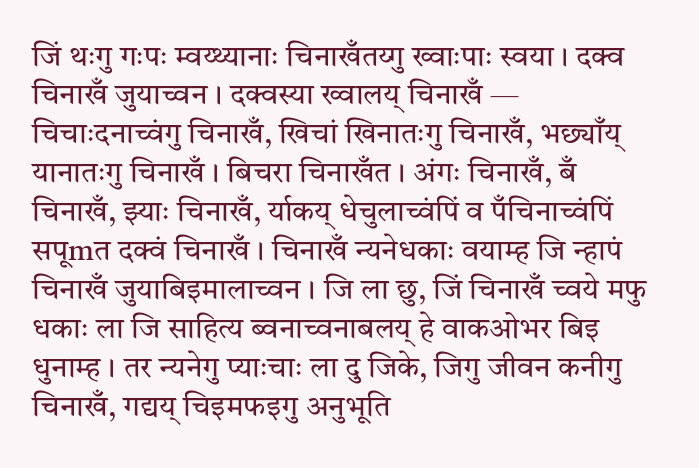जिं थःगु गःपः म्वय्थ्यानाः चिनाखँतय्गु ख्वाःपाः स्वया । दक्व चिनाखँ जुयाच्वन । दक्वस्या ख्वालय् चिनाखँ — चिचाःदनाच्वंगु चिनाखँ, खिचां खिनातःगु चिनाखँ, भछ्याँय् यानातःगु चिनाखँ । बिचरा चिनाखँत । अंगः चिनाखँ, बँ चिनाखँ, झ्याः चिनाखँ, र्याकय् धेचुलाच्वंपिं व पँचिनाच्वंपिं सपूmत दक्वं चिनाखँ । चिनाखँ न्यनेधकाः वयाम्ह जि न्हापं चिनाखँ जुयाबिइमालाच्वन । जि ला छु, जिं चिनाखँ च्वये मफु धकाः ला जि साहित्य ब्वनाच्वनाबलय् हे वाकओभर बिइ धुनाम्ह । तर न्यनेगु प्याःचाः ला दु जिके, जिगु जीवन कनीगु चिनाखँ, गद्यय् चिइमफइगु अनुभूति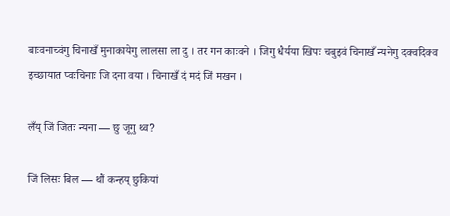बाःवनाच्वंगु चिनाखँ मुनाकायेगु लालसा ला दु । तर गन काःवने । जिगु धैर्यया खिपः चबुइवं चिनाखँ न्यनेगु दक्वदिक्व इच्छायात प्वःचिनाः जि दना वया । चिनाखँ दं मदं जिं मखन ।

लँय् जिं जितः न्यना — छु जूगु थ्व?

जिं लिसः बिल — थौं कन्हय् छुकियां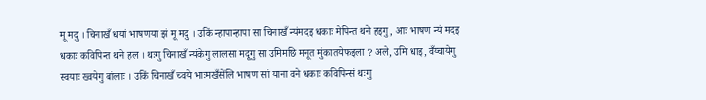मू मदु । चिनाखँ धयां भाषणया झं मू मदु । उकिं न्हापान्हापा सा चिनाखँ न्यंमदइ धकाः मेपिन्त थने हइगु, आः भाषण न्यं मदइ धकाः कविपिन्त थने हल । थःगु चिनाखँ न्यंकेगु लालसा मदूगु सा उमिमछि मनूत मुंकातयेफइला ? अले, उमि धाइ, वँय्चायेगु स्वयाः ख्वयेगु बांलाः । उकिं चिनाखँ च्वये भाःमखँसेंलि भाषण सां याना वने धकाः कविपिन्सं थःगु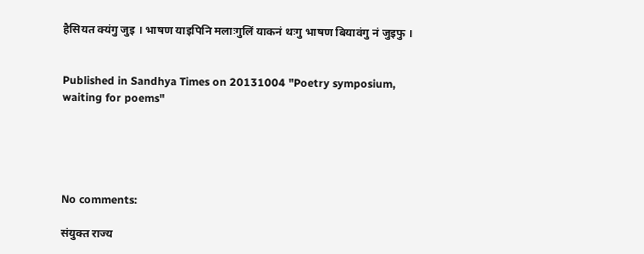हैसियत क्यंगु जुइ । भाषण याइपिनि मलाःगुलिं याकनं थःगु भाषण बियावंगु नं जुइफु ।


Published in Sandhya Times on 20131004 "Poetry symposium, waiting for poems"





No comments:

संयुक्त राज्य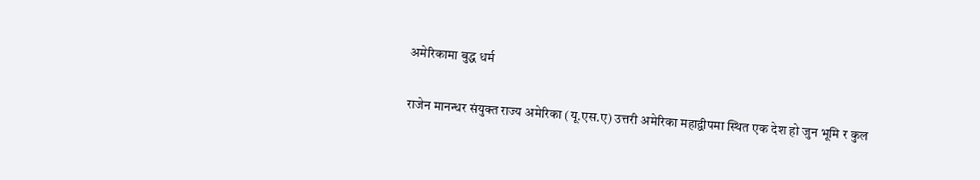अमेरिकामा बुद्ध धर्म

राजेन मानन्धर संयुक्त राज्य अमेरिका (यू.एस.ए) उत्तरी अमेरिका महाद्वीपमा स्थित एक देश हो जुन भूमि र कुल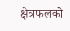क्षेत्रफलको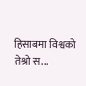हिसाबमा विश्वको तेश्रो स...